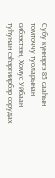Субу күннэргэ 85 сааһын томточчу туоларынан сибээстээн, Хомус Уйбаан туһунан сэһэргиирбэр сорудах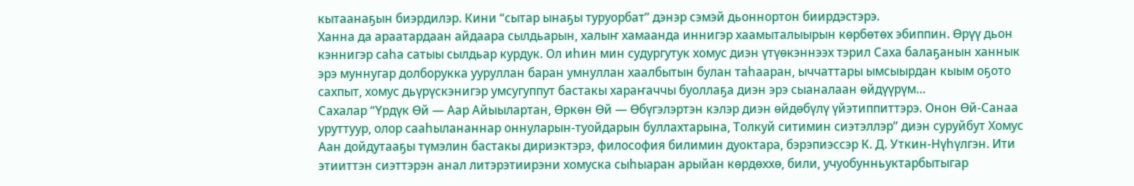кытаанаҕын биэрдилэр. Кини “сытар ынаҕы туруорбат” дэнэр сэмэй дьоннортон биирдэстэрэ.
Ханна да араатардаан айдаара сылдьарын, халыҥ хамаанда иннигэр хаамыталыырын көрбөтөх эбиппин. Өрүү дьон кэннигэр саһа сатыы сылдьар курдук. Ол иһин мин судургутук хомус диэн үтүөкэннээх тэрил Саха балаҕанын ханнык эрэ муннугар долборукка ууруллан баран умнуллан хаалбытын булан таһааран, ыччаттары ымсыырдан кыым оҕото сахпыт, хомус дьүрүскэнигэр умсугуппут бастакы хараҥаччы буоллаҕа диэн эрэ сыаналаан өйдүүрүм…
Сахалар “Үрдүк Өй — Аар Айыылартан, Өркөн Өй — Өбүгэлэртэн кэлэр диэн өйдөбүлү үйэтиппиттэрэ. Онон Өй-Санаа уруттуур, олор сааһылананнар оннуларын-туойдарын буллахтарына, Толкуй ситимин сиэтэллэр” диэн суруйбут Хомус Аан дойдутааҕы түмэлин бастакы дириэктэрэ, философия билимин дуоктара, бэрэпиэссэр К. Д. Уткин-Нүһүлгэн. Ити этииттэн сиэттэрэн анал литэрэтиирэни хомуска сыһыаран арыйан көрдөххө, били, учуобунньуктарбытыгар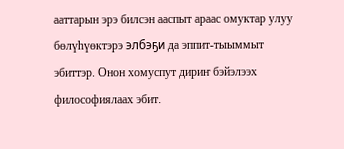ааттарын эрэ билсэн ааспыт араас омуктар улуу бөлүһүөктэрэ элбэҕи да эппит-тыыммыт эбиттэр. Онон хомуспут дириҥ бэйэлээх философиялаах эбит.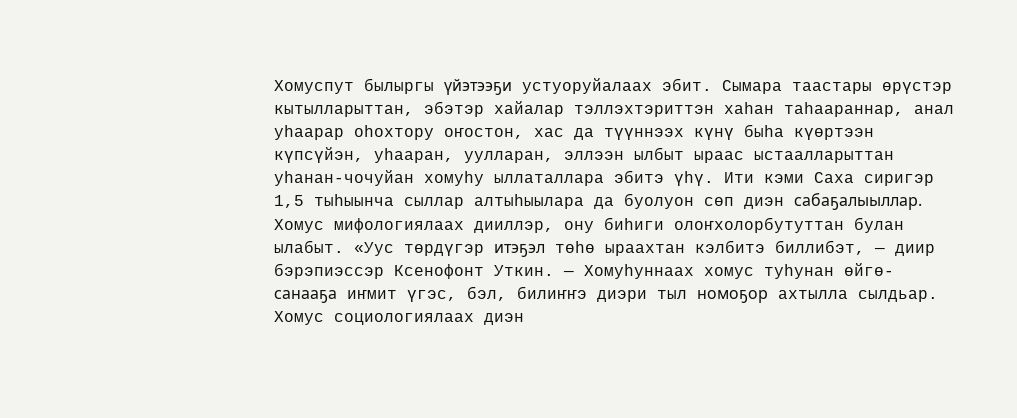Хомуспут былыргы үйэтээҕи устуоруйалаах эбит. Сымара таастары өрүстэр кытылларыттан, эбэтэр хайалар тэллэхтэриттэн хаһан таһаараннар, анал уһаарар оһохтору оҥостон, хас да түүннээх күнү быһа күөртээн күпсүйэн, уһааран, уулларан, эллээн ылбыт ыраас ыстаалларыттан уһанан-чочуйан хомуһу ыллаталлара эбитэ үһү. Ити кэми Саха сиригэр 1,5 тыһыынча сыллар алтыһыылара да буолуон сөп диэн сабаҕалыыллар.
Хомус мифологиялаах дииллэр, ону биһиги олоҥхолорбутуттан булан ылабыт. «Уус төрдүгэр итэҕэл төһө ыраахтан кэлбитэ биллибэт, — диир бэрэпиэссэр Ксенофонт Уткин. — Хомуһуннаах хомус туһунан өйгө-санааҕа иҥмит үгэс, бэл, билиҥҥэ диэри тыл номоҕор ахтылла сылдьар. Хомус социологиялаах диэн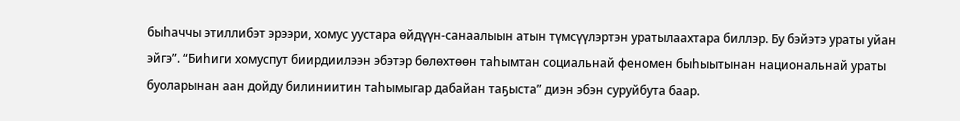быһаччы этиллибэт эрээри, хомус уустара өйдүүн-санаалыын атын түмсүүлэртэн уратылаахтара биллэр. Бу бэйэтэ ураты уйан эйгэ”. “Биһиги хомуспут биирдиилээн эбэтэр бөлөхтөөн таһымтан социальнай феномен быһыытынан национальнай ураты буоларынан аан дойду билиниитин таһымыгар дабайан таҕыста” диэн эбэн суруйбута баар.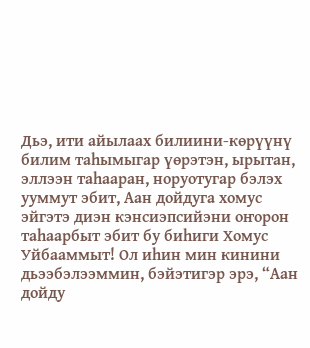Дьэ, ити айылаах билиини-көрүүнү билим таһымыгар үөрэтэн, ырытан, эллээн таһааран, норуотугар бэлэх ууммут эбит, Аан дойдуга хомус эйгэтэ диэн кэнсиэпсийэни оҥорон таһаарбыт эбит бу биһиги Хомус Уйбааммыт! Ол иһин мин кинини дьээбэлээммин, бэйэтигэр эрэ, “Аан дойду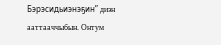Бэрэсидьиэнэҕин” диэн ааттааччыбын. Онтум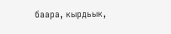баара, кырдьык,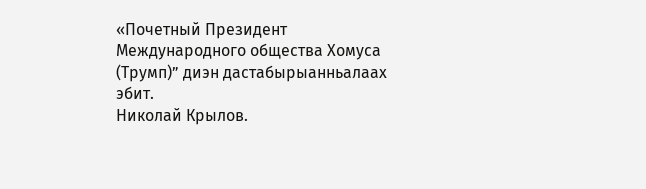«Почетный Президент Международного общества Хомуса (Трумп)” диэн дастабырыанньалаах эбит.
Николай Крылов.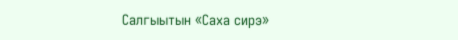Салгыытын «Саха сирэ»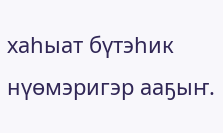хаһыат бүтэһик нүөмэригэр ааҕыҥ.